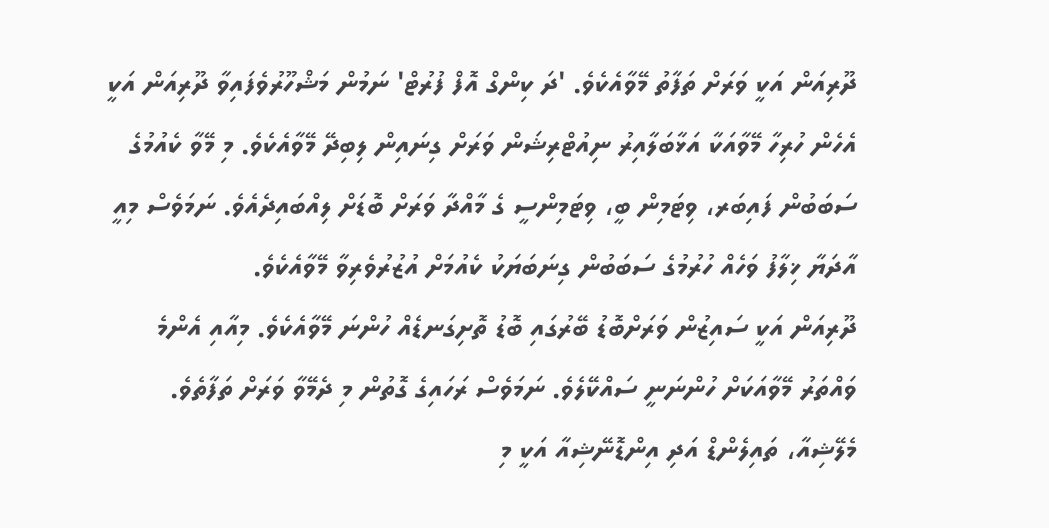ދޫރިއަން އަކީ ވަރަށް ތަފާތު މޭވާއެކެވެ. 'ދަ ކިންގް އޮފް ފުރުޓް' ނަމުން މަޝްހޫރުވެފައިވާ ދޫރިއަން އަކީ އެހެން ހުރިހާ މޭވާއަކާ އަޅާބަލާއިރު ނިއުޓްރިޝަން ވަރަށް ގިނައިން ލިބިދޭ މޭވާއެކެވެ. މި މޭވާ ކެއުމުގެ ސަބަބުން ފައިބަރ، ވިޓަމިން ބީ، ވިޓަމިންސީ ގެ މާއްދާ ވަރަށް ބޮޑަށް ލިއްބައިދެއެވެ. ނަމަވެސް މިއީ އާދަޔާ ޚިލާފު ވަހެއް ހުރުމުގެ ސަބަބުން ގިނަބަޔަކު ކެއުމަށް އުޒުރުވެރިވާ މޭވާއެކެވެ.
ދޫރިއަން އަކީ ސައިޒުން ވަރަށްބޮޑު ބޭރުގައި ބޮޑު ތޮށިގަނޑެއް ހުންނަ މޭވާއެކެވެ. މިއާއި އެންމެ ވައްތަރު މޭވާއަކަށް ހުންނަނީ ސައްކޭލެވެ. ނަމަވެސް ރަހައިގެ ގޮތުން މި ދެމޭވާ ވަރަށް ތަފާތެވެ. މެލޭޝިއާ، ތައިލެންޑް އަދި އިންޑޮނޭޝިއާ އަކީ މި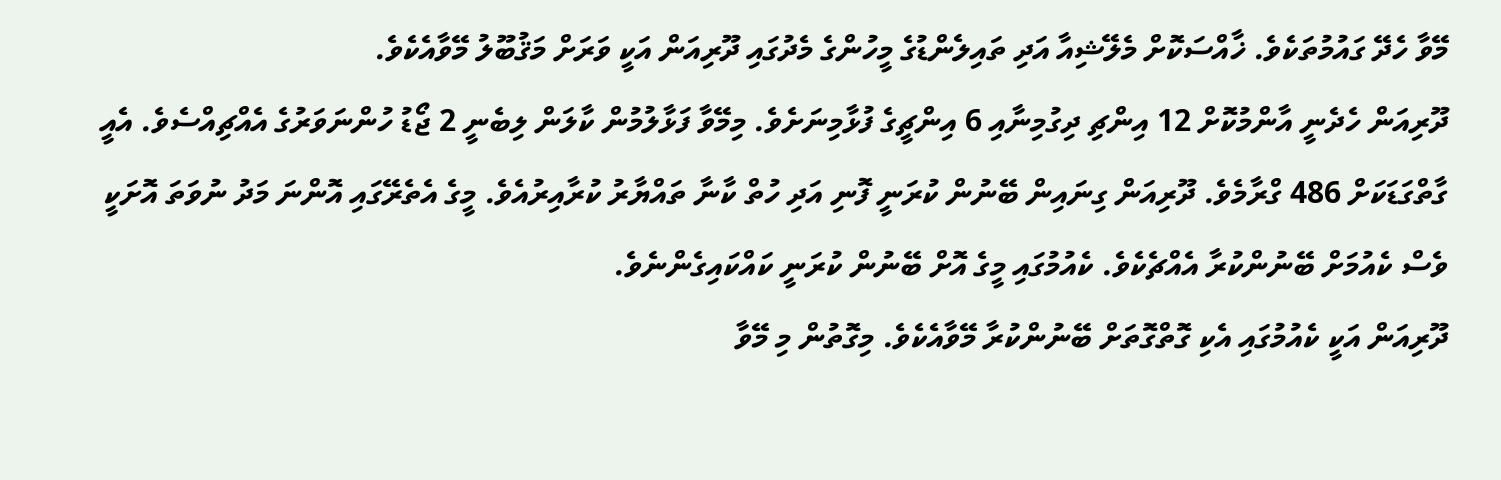މޭވާ ހެދޭ ގައުމުތަކެވެ. ޚާއްސަކޮށް މެލޭޝިއާ އަދި ތައިލެންޑުގެ މީހުންގެ މެދުގައި ދޫރިއަން އަކީ ވަރަށް މަޤުބޫލު މޭވާއެކެވެ.
ދޫރިއަން ހެދެނީ އާންމުކޮށް 12 އިންޗި ދިގުމިނާއި 6 އިންޗީގެ ފުޅާމިނަށެވެ. މިމޭވާ ފަޅާލުމުން ކާލަން ލިބެނީ 2 ޖޯޑު ހުންނަވަރުގެ އެއްޗިއްސެވެ. އެއީ ގާތްގަޑަކަށް 486 ގްރާމެވެ. ދޫރިއަން ގިނައިން ބޭނުން ކުރަނީ ފޮނި އަދި ހުތް ކާނާ ތައްޔާރު ކުރާއިރުއެވެ. މީގެ އެތެރޭގައި އޮންނަ މަދު ނުވަތަ އޮށަކީ ވެސް ކެއުމަށް ބޭނުންކުރާ އެއްޗެކެވެ. ކެއުމުގައި މީގެ އޮށް ބޭނުން ކުރަނީ ކައްކައިގެންނެވެ.
ދޫރިއަން އަކީ ކެއުމުގައި އެކި ގޮތްގޮތަށް ބޭނުންކުރާ މޭވާއެކެވެ. މިގޮތުން މި މޭވާ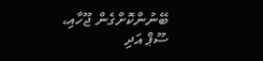ބޭނުންކޮށްގެން ޖޫހާއި، ސޫޕް އަދި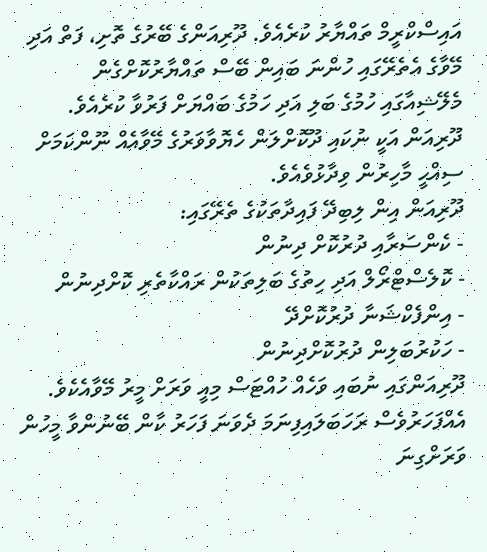އައިސްކްރީމް ތައްޔާރު ކުރެއެވެ. ދޫރިއަންގެ ބޭރުގެ ތޮށި، ފަތް އަދި މޭވާގެ އެތެރޭގައި ހުންނަ ބައިން ބޭސް ތައްޔާރުކޮށްގެން މެލޭޝިއާގައި ހުމުގެ ބަލި އަދި ހަމުގެ ބައްޔަށް ފަރުވާ ކުރެއެވެ. ދޫރިއަން އަކީ ނުކައި ދޫކޮށްލަން ހެޔޮވާވަރުގެ މޭވާއެއް ނޫންކަމަށް ސިއްޙީ މާހިރުން ވިދާޅުވެއެވެ.
ދޫރިއަން އިން ލިބިދޭ ފައިދާތަކުގެ ތެރޭގައި:
- ކެންސަރާއި ދުރުކޮށް ދިނުން
- ކޮލެސްޓްރޯލް އަދި ހިތުގެ ބަލިތަކުން ރައްކާތެރި ކޮށްދިނުން
- އިންފެކްޝަނާ ދުރުކޮށްދޭ
- ހަކުރުބަލިން ދުރުކޮށްދިނުން
ދޫރިއަންގައި ނުބައި ވަހެއް ހުއްޓަސް މިއީ ވަރަށް މީރު މޭވާއެކެވެ. އެއްފަހަރުވެސް ރަހަބަލައިފިނަމަ ދެވަނަ ފަހަރު ކާން ބޭނުންވާ މީހުން ވަރަށްގިނަ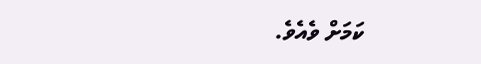ކަމަށް ވެއެވެ.